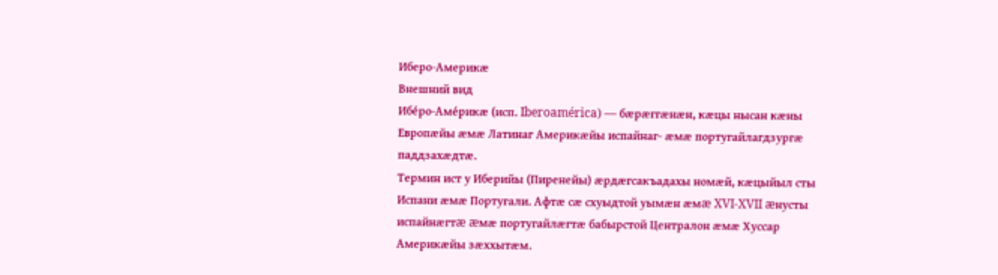Иберо-Америкæ
Внешний вид
Ибе́ро-Аме́рикæ (исп. Iberoamérica) — бæрæггæнæн, кæцы нысан кæны Европæйы æмæ Латинаг Америкæйы испайнаг- æмæ португайлагдзургæ паддзахæдтæ.
Термин ист у Иберийы (Пиренейы) æрдæгсакъадахы номæй, кæцыйыл сты Испани æмæ Португали. Афтæ сæ схуыдтой уымæн æмæ XVI-XVII æнусты испайнæгтæ æмæ португайлæгтæ бабырстой Централон æмæ Хуссар Америкæйы зæххытæм.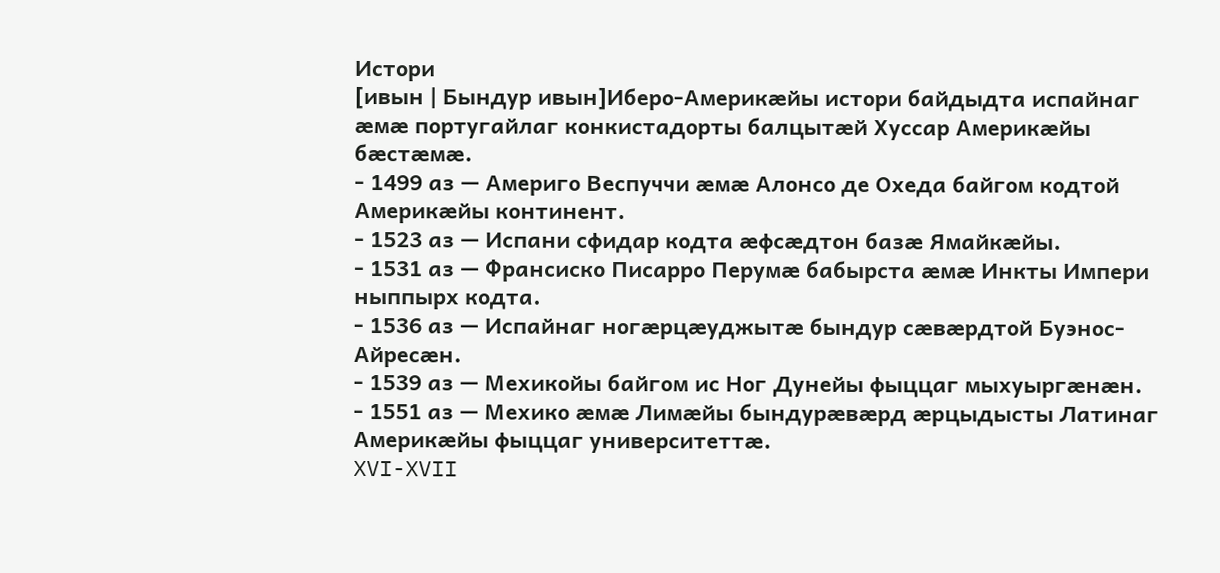Истори
[ивын | Бындур ивын]Иберо-Америкæйы истори байдыдта испайнаг æмæ португайлаг конкистадорты балцытæй Хуссар Америкæйы бæстæмæ.
- 1499 аз — Америго Веспуччи æмæ Алонсо де Охеда байгом кодтой Америкæйы континент.
- 1523 аз — Испани сфидар кодта æфсæдтон базæ Ямайкæйы.
- 1531 аз — Франсиско Писарро Перумæ бабырста æмæ Инкты Импери ныппырх кодта.
- 1536 аз — Испайнаг ногæрцæуджытæ бындур сæвæрдтой Буэнос-Айресæн.
- 1539 аз — Мехикойы байгом ис Ног Дунейы фыццаг мыхуыргæнæн.
- 1551 аз — Мехико æмæ Лимæйы бындурæвæрд æрцыдысты Латинаг Америкæйы фыццаг университеттæ.
XVI-XVII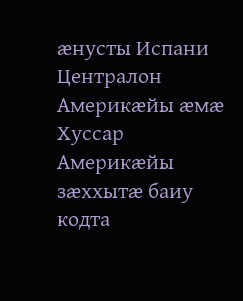æнусты Испани Централон Америкæйы æмæ Хуссар Америкæйы зæххытæ баиу кодта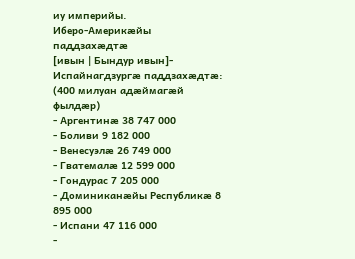иу империйы.
Иберо-Америкæйы паддзахæдтæ
[ивын | Бындур ивын]- Испайнагдзургæ паддзахæдтæ: (400 милуан адæймагæй фылдæр)
- Аргентинæ 38 747 000
- Боливи 9 182 000
- Венесуэлæ 26 749 000
- Гватемалæ 12 599 000
- Гондурас 7 205 000
- Доминиканæйы Республикæ 8 895 000
- Испани 47 116 000
-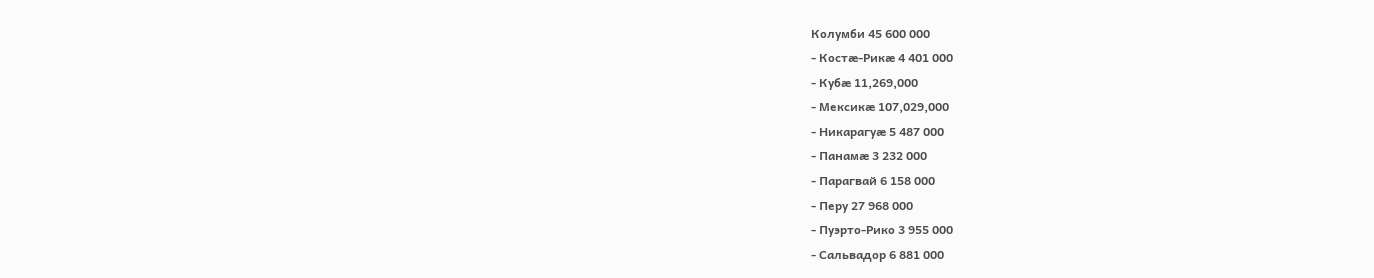Колумби 45 600 000
- Костæ-Рикæ 4 401 000
- Кубæ 11,269,000
- Мексикæ 107,029,000
- Никарагуæ 5 487 000
- Панамæ 3 232 000
- Парагвай 6 158 000
- Перу 27 968 000
- Пуэрто-Рико 3 955 000
- Сальвадор 6 881 000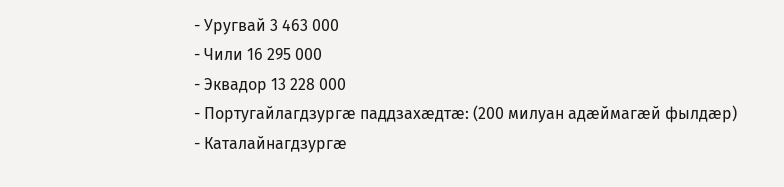- Уругвай 3 463 000
- Чили 16 295 000
- Эквадор 13 228 000
- Португайлагдзургæ паддзахæдтæ: (200 милуан адæймагæй фылдæр)
- Каталайнагдзургæ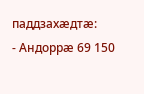паддзахæдтæ:
- Андоррæ 69 150